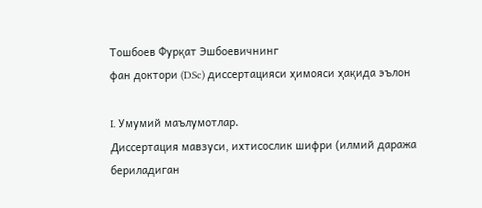Тошбоев Фурқат Эшбоевичнинг
фан доктори (DSc) диссертацияси ҳимояси ҳақида эълон

I. Умумий маълумотлар.
Диссертация мавзуси, ихтисослик шифри (илмий даража бериладиган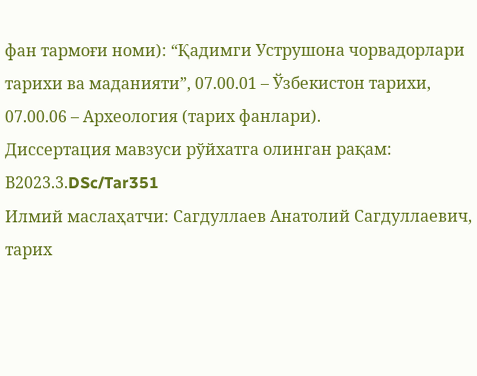фан тармоғи номи): “Қадимги Уструшона чорвадорлари тарихи ва маданияти”, 07.00.01 – Ўзбекистон тарихи, 07.00.06 – Археология (тарих фанлари).
Диссертация мавзуси рўйхатга олинган рақам: В2023.3.DSc/Tar351
Илмий маслаҳатчи: Сагдуллаев Анатолий Сагдуллаевич, тарих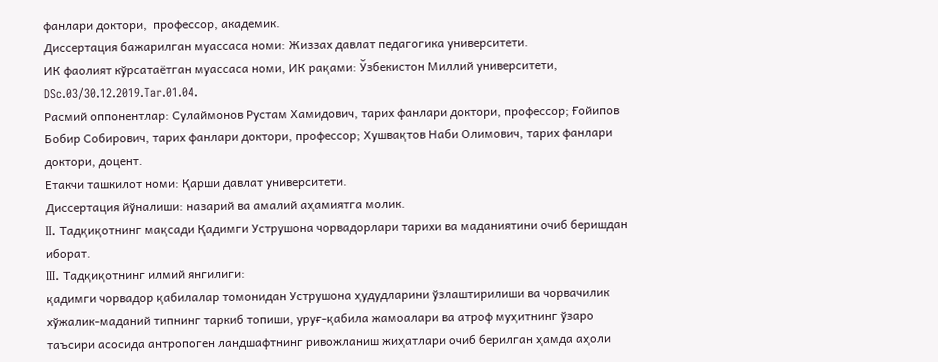фанлари доктори,  профессор, академик.
Диссертация бажарилган муассаса номи: Жиззах давлат педагогика университети.
ИК фаолият кўрсатаётган муассаса номи, ИК рақами: Ўзбекистон Миллий университети, DSc.03/30.12.2019.Tar.01.04.
Расмий оппонентлар: Сулаймонов Рустам Хамидович, тарих фанлари доктори, профессор; Ғойипов Бобир Собирович, тарих фанлари доктори, профессор; Хушвақтов Наби Олимович, тарих фанлари доктори, доцент.
Етакчи ташкилот номи: Қарши давлат университети.
Диссертация йўналиши: назарий ва амалий аҳамиятга молик.
II. Тадқиқотнинг мақсади Қадимги Уструшона чорвадорлари тарихи ва маданиятини очиб беришдан иборат.
III. Тадқиқотнинг илмий янгилиги:
қадимги чорвадор қабилалар томонидан Уструшона ҳудудларини ўзлаштирилиши ва чорвачилик хўжалик-маданий типнинг таркиб топиши, уруғ-қабила жамоалари ва атроф муҳитнинг ўзаро таъсири асосида антропоген ландшафтнинг ривожланиш жиҳатлари очиб берилган ҳамда аҳоли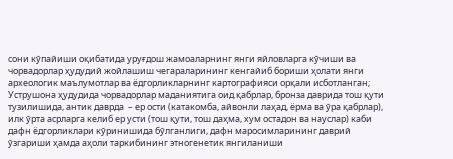сони кўпайиши оқибатида уруғдош жамоаларнинг янги яйловларга кўчиши ва чорвадорлар ҳудудий жойлашиш чегараларининг кенгайиб бориши ҳолати янги археологик маълумотлар ва ёдгорликларнинг картографияси орқали исботланган;
Уструшона ҳудудида чорвадорлар маданиятига оид қабрлар, бронза даврида тош қути тузилишида, антик даврда  – ер ости (катакомба, айвонли лаҳад, ёрма ва ўра қабрлар), илк ўрта асрларга келиб ер усти (тош қути, тош даҳма, хум остадон ва науслар) каби дафн ёдгорликлари кўринишида бўлганлиги, дафн маросимларининг даврий ўзгариши ҳамда аҳоли таркибининг этногенетик янгиланиши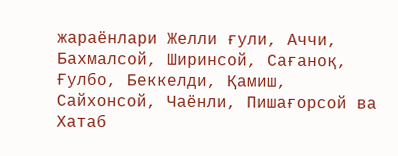жараёнлари Желли ғули, Аччи, Бахмалсой, Ширинсой, Сағаноқ, Ғулбо, Беккелди, Қамиш, Сайхонсой, Чаёнли, Пишағорсой ва Хатаб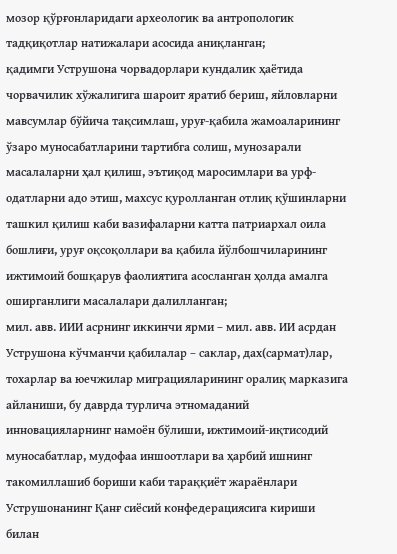мозор қўрғонларидаги археологик ва антропологик тадқиқотлар натижалари асосида аниқланган;
қадимги Уструшона чорвадорлари кундалик ҳаётида чорвачилик хўжалигига шароит яратиб бериш, яйловларни мавсумлар бўйича тақсимлаш, уруғ-қабила жамоаларининг ўзаро муносабатларини тартибга солиш, мунозарали масалаларни ҳал қилиш, эътиқод маросимлари ва урф- одатларни адо этиш, махсус қуролланган отлиқ қўшинларни ташкил қилиш каби вазифаларни катта патриархал оила бошлиғи, уруғ оқсоқоллари ва қабила йўлбошчиларининг ижтимоий бошқарув фаолиятига асосланган ҳолда амалга оширганлиги масалалари далилланган;
мил. авв. ИИИ асрнинг иккинчи ярми – мил. авв. ИИ асрдан Уструшона кўчманчи қабилалар – саклар, дах(сармат)лар, тохарлар ва юечжилар миграцияларининг оралиқ марказига айланиши, бу даврда турлича этномаданий инновацияларнинг намоён бўлиши, ижтимоий-иқтисодий муносабатлар, мудофаа иншоотлари ва ҳарбий ишнинг такомиллашиб бориши каби тараққиёт жараёнлари Уструшонанинг Қанғ сиёсий конфедерациясига кириши билан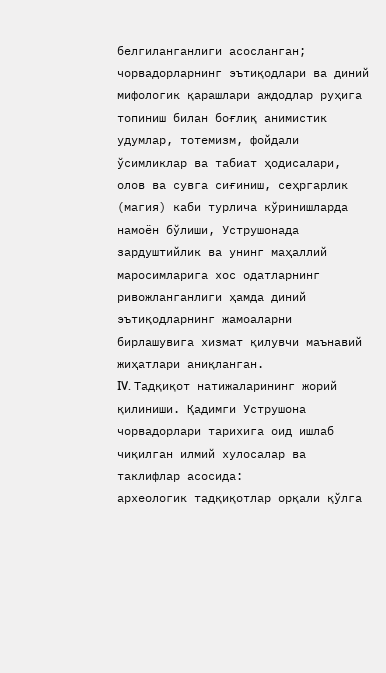белгиланганлиги асосланган;
чорвадорларнинг эътиқодлари ва диний мифологик қарашлари аждодлар руҳига топиниш билан боғлиқ анимистик удумлар, тотемизм, фойдали ўсимликлар ва табиат ҳодисалари, олов ва сувга сиғиниш, сеҳргарлик (магия) каби турлича кўринишларда намоён бўлиши, Уструшонада зардуштийлик ва унинг маҳаллий маросимларига хос одатларнинг ривожланганлиги ҳамда диний эътиқодларнинг жамоаларни бирлашувига хизмат қилувчи маънавий жиҳатлари аниқланган.
IV. Тадқиқот натижаларининг жорий қилиниши. Қадимги Уструшона чорвадорлари тарихига оид ишлаб чиқилган илмий хулосалар ва таклифлар асосида:
археологик тадқиқотлар орқали қўлга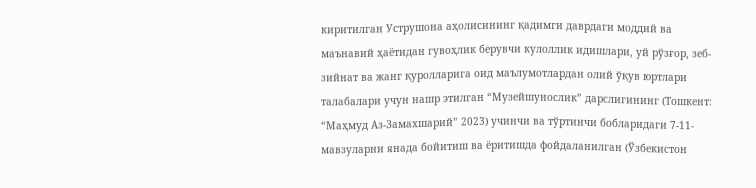киритилган Уструшона аҳолисининг қадимги даврдаги моддий ва маънавий ҳаётидан гувоҳлик берувчи кулоллик идишлари, уй рўзғор, зеб-зийнат ва жанг қуролларига оид маълумотлардан олий ўқув юртлари талабалари учун нашр этилган “Музейшунослик” дарслигининг (Тошкент: “Маҳмуд Аз-Замахшарий” 2023) учинчи ва тўртинчи бобларидаги 7-11-мавзуларни янада бойитиш ва ёритишда фойдаланилган (Ўзбекистон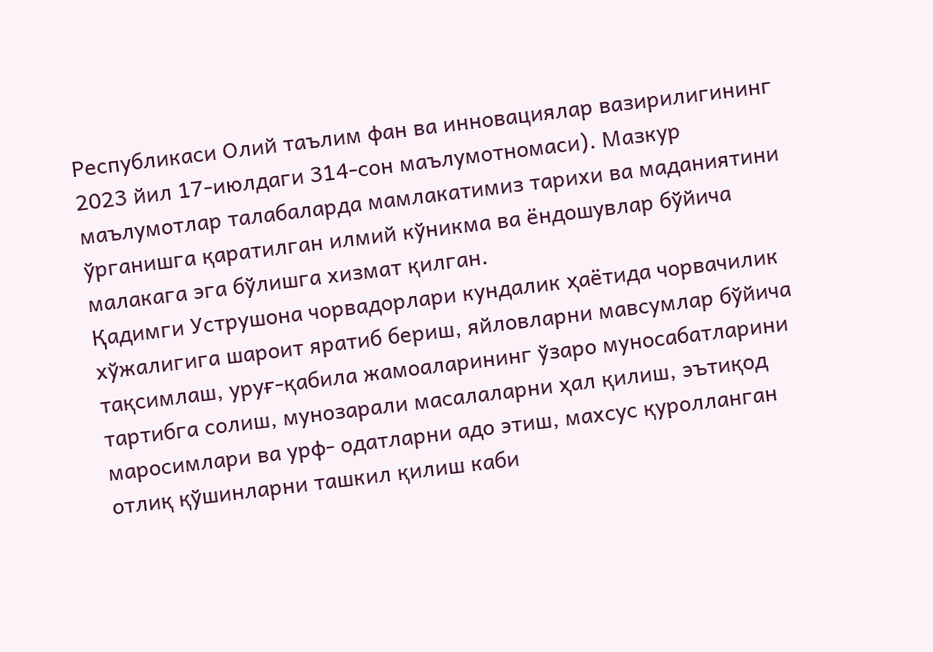Республикаси Олий таълим фан ва инновациялар вазирилигининг 2023 йил 17-июлдаги 314-сон маълумотномаси). Мазкур маълумотлар талабаларда мамлакатимиз тарихи ва маданиятини ўрганишга қаратилган илмий кўникма ва ёндошувлар бўйича малакага эга бўлишга хизмат қилган.
Қадимги Уструшона чорвадорлари кундалик ҳаётида чорвачилик хўжалигига шароит яратиб бериш, яйловларни мавсумлар бўйича тақсимлаш, уруғ-қабила жамоаларининг ўзаро муносабатларини тартибга солиш, мунозарали масалаларни ҳал қилиш, эътиқод маросимлари ва урф- одатларни адо этиш, махсус қуролланган отлиқ қўшинларни ташкил қилиш каби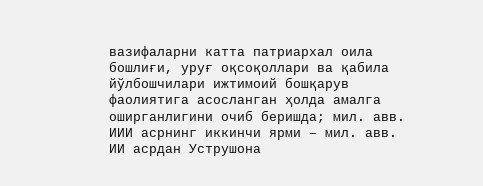вазифаларни катта патриархал оила бошлиғи, уруғ оқсоқоллари ва қабила йўлбошчилари ижтимоий бошқарув фаолиятига асосланган ҳолда амалга оширганлигини очиб беришда; мил. авв. ИИИ асрнинг иккинчи ярми – мил. авв. ИИ асрдан Уструшона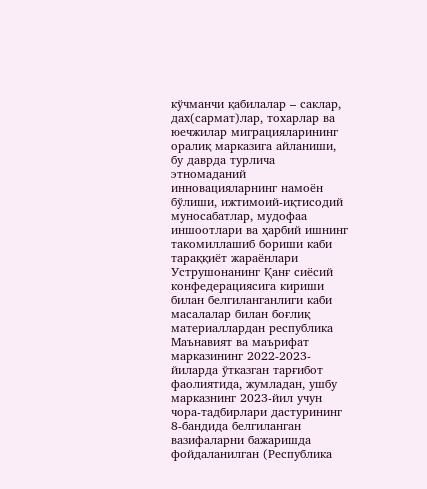кўчманчи қабилалар – саклар, дах(сармат)лар, тохарлар ва юечжилар миграцияларининг оралиқ марказига айланиши, бу даврда турлича этномаданий инновацияларнинг намоён бўлиши, ижтимоий-иқтисодий муносабатлар, мудофаа иншоотлари ва ҳарбий ишнинг такомиллашиб бориши каби тараққиёт жараёнлари Уструшонанинг Қанғ сиёсий конфедерациясига кириши билан белгиланганлиги каби масалалар билан боғлиқ материаллардан республика Маънавият ва маърифат марказининг 2022-2023-йиларда ўтказган тарғибот фаолиятида, жумладан, ушбу марказнинг 2023-йил учун чора-тадбирлари дастурининг 8-бандида белгиланган вазифаларни бажаришда фойдаланилган (Республика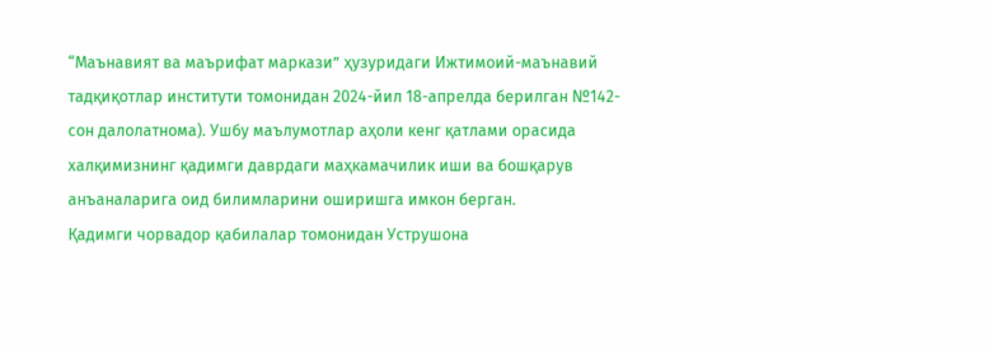“Маънавият ва маърифат маркази” ҳузуридаги Ижтимоий-маънавий тадқиқотлар институти томонидан 2024-йил 18-апрелда берилган №142-сон далолатнома). Ушбу маълумотлар аҳоли кенг қатлами орасида халқимизнинг қадимги даврдаги маҳкамачилик иши ва бошқарув анъаналарига оид билимларини оширишга имкон берган.
Қадимги чорвадор қабилалар томонидан Уструшона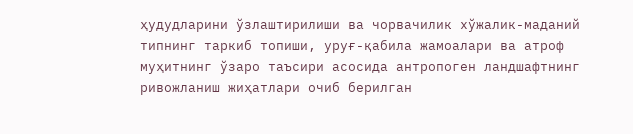ҳудудларини ўзлаштирилиши ва чорвачилик хўжалик-маданий типнинг таркиб топиши, уруғ-қабила жамоалари ва атроф муҳитнинг ўзаро таъсири асосида антропоген ландшафтнинг ривожланиш жиҳатлари очиб берилган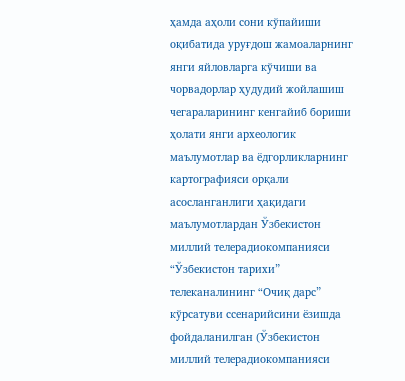ҳамда аҳоли сони кўпайиши оқибатида уруғдош жамоаларнинг янги яйловларга кўчиши ва чорвадорлар ҳудудий жойлашиш чегараларининг кенгайиб бориши ҳолати янги археологик маълумотлар ва ёдгорликларнинг картографияси орқали асосланганлиги ҳақидаги маълумотлардан Ўзбекистон миллий телерадиокомпанияси “Ўзбекистон тарихи” телеканалининг “Очиқ дарс” кўрсатуви ссенарийсини ёзишда фойдаланилган (Ўзбекистон миллий телерадиокомпанияси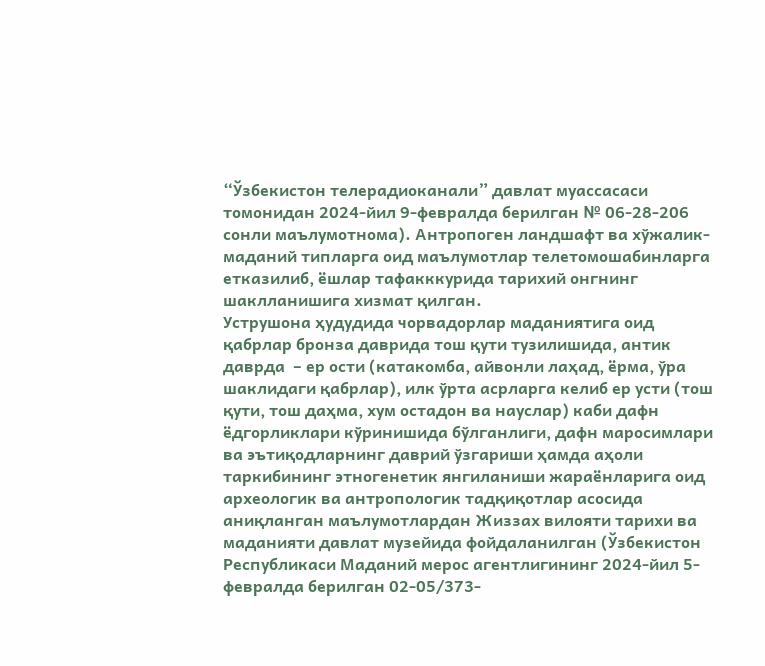“Ўзбекистон телерадиоканали” давлат муассасаси томонидан 2024-йил 9-февралда берилган № 06-28-206 сонли маълумотнома). Антропоген ландшафт ва хўжалик-маданий типларга оид маълумотлар телетомошабинларга етказилиб, ёшлар тафакккурида тарихий онгнинг шаклланишига хизмат қилган.
Уструшона ҳудудида чорвадорлар маданиятига оид қабрлар бронза даврида тош қути тузилишида, антик даврда  – ер ости (катакомба, айвонли лаҳад, ёрма, ўра шаклидаги қабрлар), илк ўрта асрларга келиб ер усти (тош қути, тош даҳма, хум остадон ва науслар) каби дафн ёдгорликлари кўринишида бўлганлиги, дафн маросимлари ва эътиқодларнинг даврий ўзгариши ҳамда аҳоли таркибининг этногенетик янгиланиши жараёнларига оид археологик ва антропологик тадқиқотлар асосида аниқланган маълумотлардан Жиззах вилояти тарихи ва маданияти давлат музейида фойдаланилган (Ўзбекистон Республикаси Маданий мерос агентлигининг 2024-йил 5-февралда берилган 02-05/373-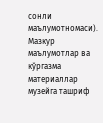сонли маълумотномаси). Мазкур маълумотлар ва кўргазма материаллар музейга ташриф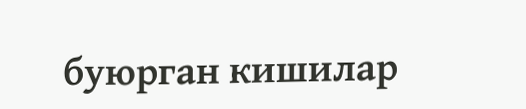буюрган кишилар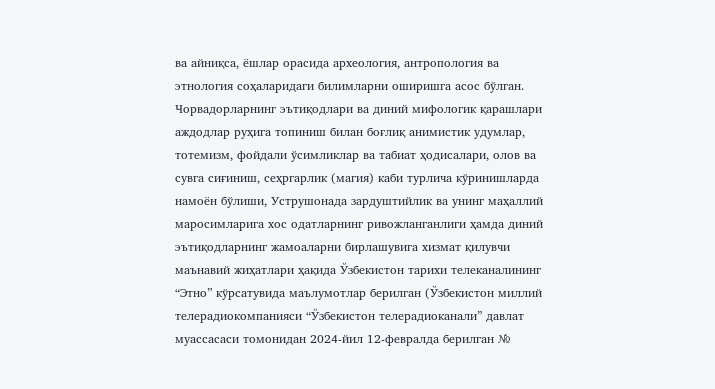ва айниқса, ёшлар орасида археология, антропология ва этнология соҳаларидаги билимларни оширишга асос бўлган.
Чорвадорларнинг эътиқодлари ва диний мифологик қарашлари аждодлар руҳига топиниш билан боғлиқ анимистик удумлар, тотемизм, фойдали ўсимликлар ва табиат ҳодисалари, олов ва сувга сиғиниш, сеҳргарлик (магия) каби турлича кўринишларда намоён бўлиши, Уструшонада зардуштийлик ва унинг маҳаллий маросимларига хос одатларнинг ривожланганлиги ҳамда диний эътиқодларнинг жамоаларни бирлашувига хизмат қилувчи маънавий жиҳатлари ҳақида Ўзбекистон тарихи телеканалининг “Этно” кўрсатувида маълумотлар берилган (Ўзбекистон миллий телерадиокомпанияси “Ўзбекистон телерадиоканали” давлат муассасаси томонидан 2024-йил 12-февралда берилган №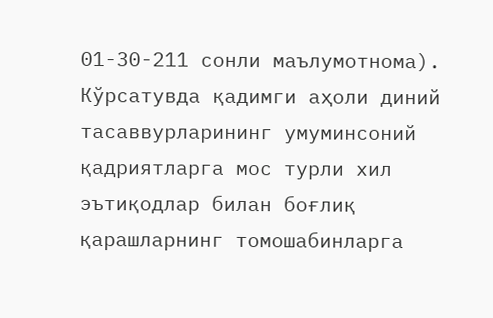01-30-211 сонли маълумотнома). Кўрсатувда қадимги аҳоли диний тасаввурларининг умуминсоний қадриятларга мос турли хил эътиқодлар билан боғлиқ қарашларнинг томошабинларга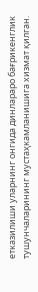етказилиши уларнинг онгида динлараро бағрикенглик тушунчаларининг мустаҳкамланишига хизмат қилган.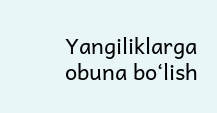Yangiliklarga obuna bo‘lish